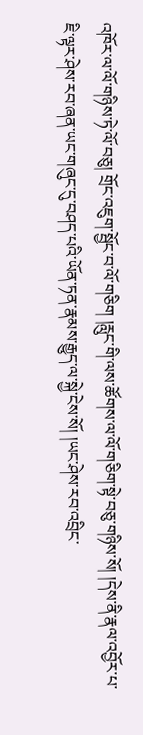འཁོར་ལ་ལོ་གཉིས་ཏེ་ལོ་བཅུ། གྲོང་འཇུག་སྦྱོང་བ་ལོ་གཅིག །རླུང་གི་ལས་ཚོགས་ལ་ལོ་གཅིག་སྟེ་བཅུ་གཉིས་སོ། །དེས་ནི་རྣལ་འབྱོར་པ་ཇི་ལྟར་ཤེས་རབ་ཞན་ཡང་གཞུང་དུ་བཤད་པའི་ཡོན་ཏན་རྣམས་རྒྱུད་ལ་སྐྱེ་ངེས་སོ། །ཡང་ཤེས་རབ་འབྲིང་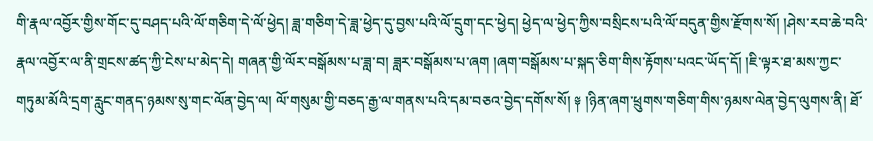གི་རྣལ་འབྱོར་གྱིས་གོང་དུ་བཤད་པའི་ལོ་གཅིག་དེ་ལོ་ཕྱེད། ཟླ་གཅིག་དེ་ཟླ་ཕྱེད་དུ་བྱས་པའི་ལོ་དྲུག་དང་ཕྱེད། ཕྱེད་ལ་ཕྱེད་ཀྱིས་བསྲིངས་པའི་ལོ་བདུན་གྱིས་རྫོགས་སོ། །ཤེས་རབ་ཆེ་བའི་རྣལ་འབྱོར་ལ་ནི་གྲངས་ཚད་ཀྱི་ངེས་པ་མེད་དེ། གཞན་གྱི་ལོར་བསྒོམས་པ་ཟླ་བ། ཟླར་བསྒོམས་པ་ཞག །ཞག་བསྒོམས་པ་སྐད་ཅིག་གིས་རྟོགས་པའང་ཡོད་དོ། །ཇི་ལྟར་ཐ་མས་ཀྱང་གཏུམ་མོའི་དྲག་རླུང་གནད་ཉམས་སུ་གང་ལོན་བྱེད་ལ། ལོ་གསུམ་གྱི་བཅད་རྒྱ་ལ་གནས་པའི་དམ་བཅའ་བྱེད་དགོས་སོ། ༈ །ཉིན་ཞག་ཕྲུགས་གཅིག་གིས་ཉམས་ལེན་བྱེད་ལུགས་ནི། ཐོ་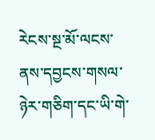རེངས་སྔ་མོ་ལངས་ནས་དབྱངས་གསལ་ཉེར་གཅིག་དང་ཡི་གེ་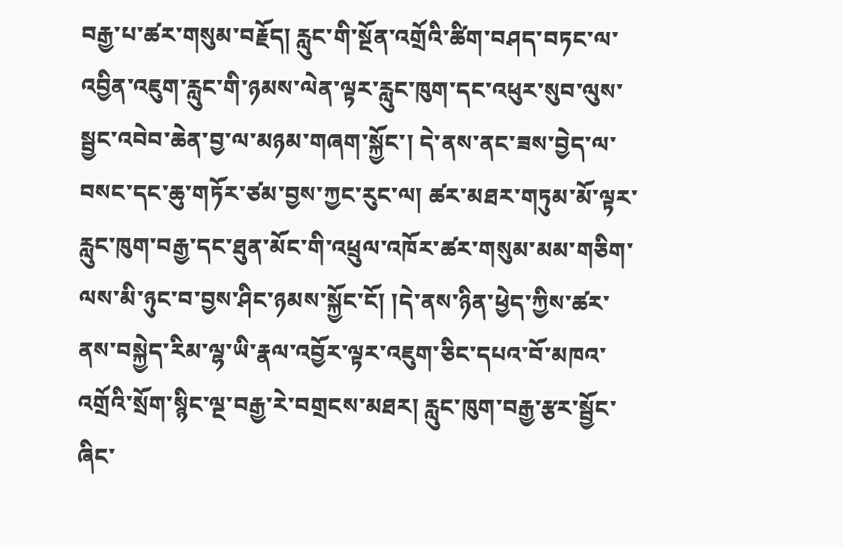བརྒྱ་པ་ཚར་གསུམ་བརྗོད། རླུང་གི་སྔོན་འགྲོའི་ཚིག་བཤད་བཏང་ལ་འབྱིན་འཇུག་རླུང་གི་ཉམས་ལེན་ལྟར་རླུང་ཁུག་དང་འཕུར་སུབ་ལུས་སྦྱང་འབེབ་ཆེན་བྱ་ལ་མཉམ་གཞག་སྐྱོང་། དེ་ནས་ནང་ཟས་བྱེད་ལ་བསང་དང་ཆུ་གཏོར་ཙམ་བྱས་ཀྱང་རུང་ལ། ཚར་མཐར་གཏུམ་མོ་ལྟར་རླུང་ཁུག་བརྒྱ་དང་ཐུན་མོང་གི་འཕྲུལ་འཁོར་ཚར་གསུམ་མམ་གཅིག་ལས་མི་ཉུང་བ་བྱས་ཤིང་ཉམས་སྐྱོང་ངོ། །དེ་ནས་ཉིན་ཕྱེད་ཀྱིས་ཚར་ནས་བསྐྱེད་རིམ་ལྷ་ཡི་རྣལ་འབྱོར་ལྟར་འཇུག་ཅིང་དཔའ་བོ་མཁའ་འགྲོའི་སྲོག་སྙིང་ལྔ་བརྒྱ་རེ་བགྲངས་མཐར། རླུང་ཁུག་བརྒྱ་རྩར་སྦྱོང་ཞིང་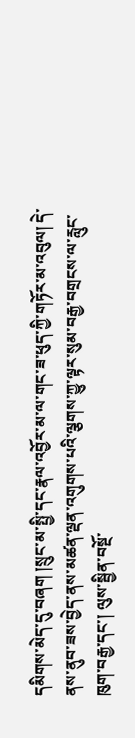དམིགས་མེད་དུ་བཞག །སྲུང་མ་སྤྱི་དང་རྣལ་འབྱོར་མ་ལ་གང་ཟ་ཕུད་ཀྱི་གཏོར་མ་འབུལ། དེ་ནས་ནུབ་ཟས་བྱེད་ནས་མཚན་ལྡན་འགུགས་པའི་ལྕགས་ཀྱུ་ལྟར་སུམ་བརྒྱ་བགྲངས་ལ་རླུང་ཁུག་བརྒྱ་དང་། ལུས་སྦྱིན་བསྔོ་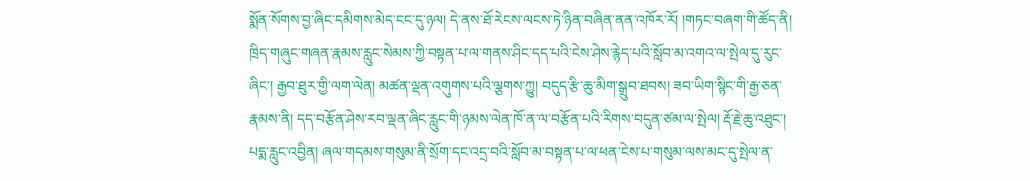སྨོན་སོགས་བྱ་ཞིང་དམིགས་མེད་ངང་དུ་ཉལ། དེ་ནས་ཐོ་རེངས་ལངས་ཏེ་ཉིན་བཞིན་ནན་འཁོར་རོ། །གཏང་བཞག་གི་ཚོད་ནི། ཁྲིད་གཞུང་གཞན་རྣམས་རླུང་སེམས་ཀྱི་བསྟན་པ་ལ་གནས་ཤིང་དད་པའི་ངེས་ཤེས་རྙེད་པའི་སློབ་མ་འགའ་ལ་སྤེལ་དུ་རུང་ཞིང་། རྒྱབ་ཐུར་གྱི་ལག་ལེན། མཚན་ལྡན་འགུགས་པའི་ལྕགས་ཀྱུ། བདུད་རྩི་ཆུ་མིག་སྒྲུབ་ཐབས། ཟབ་ཡིག་སྙིང་གི་རྒྱ་ཅན་རྣམས་ནི། དད་བརྩོན་ཤེས་རབ་ལྡན་ཞིང་རླུང་གི་ཉམས་ལེན་ཁོ་ན་ལ་བརྩོན་པའི་རིགས་བདུན་ཙམ་ལ་སྤེལ། རྡོ་རྗེ་ཆུ་འཐུང་། པདྨ་རླུང་འབྱིན། ཞལ་གདམས་གསུམ་ནི་སྲོག་དང་འདྲ་བའི་སློབ་མ་བསྟན་པ་ལ་ཕན་ངེས་པ་གསུམ་ལས་མང་དུ་སྤེལ་ན་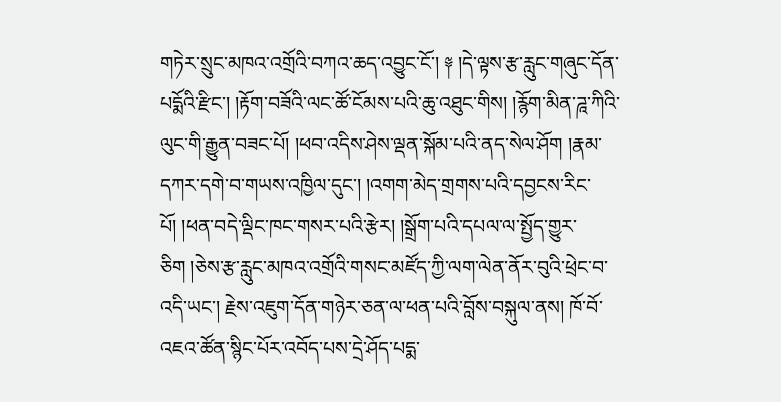གཏེར་སྲུང་མཁའ་འགྲོའི་བཀའ་ཆད་འབྱུང་ངོ་། ༈ །དེ་ལྟས་རྩ་རླུང་གཞུང་དོན་པདྨོའི་རྫིང་། །རྟོག་བཟོའི་ལང་ཚོ་ངོམས་པའི་ཆུ་འཐུང་གིས། །རྙོག་མིན་ཌཱ་ཀིའི་ལུང་གི་རྒྱུན་བཟང་པོ། །ཕབ་འདིས་ཤེས་ལྡན་སྐོམ་པའི་ནད་སེལ་ཤོག །རྣམ་དཀར་དགེ་བ་གཡས་འཁྱིལ་དུང་། །འགག་མེད་གྲགས་པའི་དབྱངས་རིང་པོ། །ཕན་བདེ་ལྡིང་ཁང་གསར་པའི་རྩེར། །སྒྲོག་པའི་དཔལ་ལ་སྤྱོད་གྱུར་ཅིག །ཅེས་རྩ་རླུང་མཁའ་འགྲོའི་གསང་མཛོད་ཀྱི་ལག་ལེན་ནོར་བུའི་ཕྲེང་བ་འདི་ཡང་། རྗེས་འཇུག་དོན་གཉེར་ཅན་ལ་ཕན་པའི་བློས་བསྐུལ་ནས། ཁོ་བོ་འཇའ་ཚོན་སྙིང་པོར་འབོད་པས་དྲེ་ཤོད་པདྨ་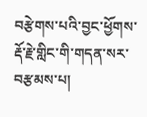བརྩེགས་པའི་བྱང་ཕྱོགས་རྡོ་རྗེ་གླིང་གི་གདན་སར་བརྩམས་པ།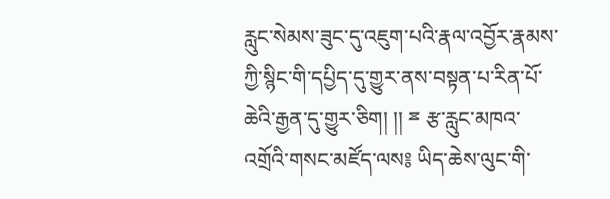རླུང་སེམས་ཟུང་དུ་འཇུག་པའི་རྣལ་འབྱོར་རྣམས་ཀྱི་སྙིང་གི་དཔྱིད་དུ་གྱུར་ནས་བསྟན་པ་རིན་པོ་ཆེའི་རྒྱན་དུ་གྱུར་ཅིག། །། ྈ རྩ་རླུང་མཁའ་འགྲོའི་གསང་མཛོད་ལས༔ ཡིད་ཆེས་ལུང་གི་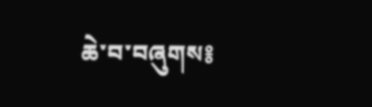ཆེ་བ་བཞུགས༔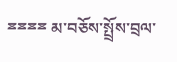ྈྈྈྈ མ་བཅོས་སྤྲོས་བྲལ་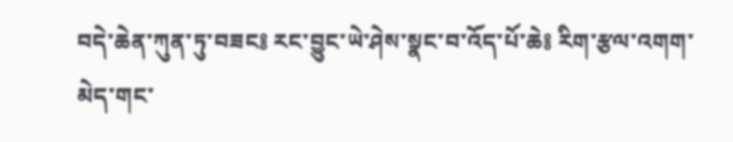བདེ་ཆེན་ཀུན་ཏུ་བཟང༔ རང་བྱུང་ཡེ་ཤེས་སྣང་བ་འོད་པོ་ཆེ༔ རིག་རྩལ་འགག་མེད་གང་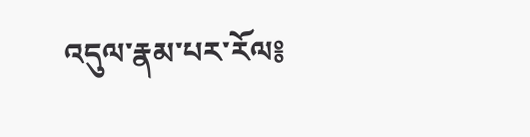འདུལ་རྣམ་པར་རོལ༔